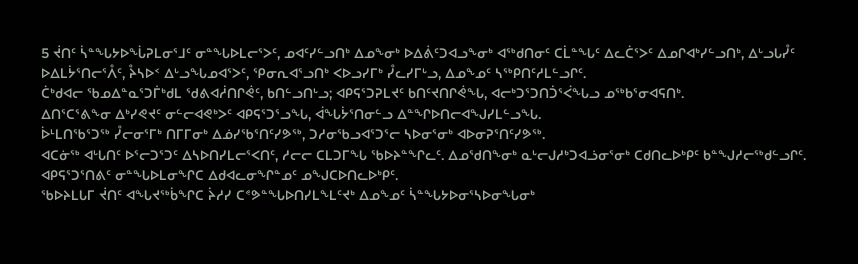5 ᔫᑎᑦ ᓵᓐᖓᔭᐅᖔᕈᒪᓂᕐᒧᑦ ᓂᓐᖓᐅᒪᓕᕐᐳᑦ, ᓄᐊᑦᓯᓪᓗᑎᒃ ᐃᓄᖕᓂᒃ ᐅᐃᕖᑦᑐᐊᓗᖕᓂᒃ ᐊᖅᑯᑎᓂᑦ ᑕᒫᓐᖓᑦ ᐃᓚᑖᕐᐳᑦ ᐃᓄᒋᐊᒃᓯᓪᓗᑎᒃ, ᐃᒡᓗᒐᓮᑦ ᐅᐃᒪᔮᕐᑎᓕᕐᐰᑦ, ᔧᓴᐅᑉ ᐃᒡᓗᖓᓄᐊᕐᐳᑦ, ᕿᓂᕆᐊᕐᓗᑎᒃ ᐸᐅᓗᓯᒥᒃ ᓮᓚᓯᒥᒡᓗ, ᐃᓄᖕᓄᑦ ᓴᖅᑭᑎᑦᓱᒪᓪᓗᒋᑦ.
ᑖᒃᑯᐊᓕ ᖃᓄᐃᓐᓇᕐᑐᒦᒃᑯᒪ ᖁᕕᐊᓲᑎᒋᕚᑦ, ᑲᑎᓪᓗᑎᒡᓗ; ᐊᑭᕋᕐᑐᕈᒪᔪᑦ ᑲᑎᑦᔪᑎᒋᕚᖓ, ᐊᓕᒃᑐᕐᑐᑎᑑᕐᐹᖓᓗ ᓄᖅᑲᕐᓂᐊᕋᑎᒃ.
ᐃᑎᕐᑕᕐᕕᖕᓂ ᐃᒃᓯᕙᔪᑦ ᓂᓪᓕᐊᕙᒃᐳᑦ ᐊᑭᕋᕐᑐᕐᓗᖓ, ᐋᖓᔮᕐᑎᓂᓪᓗ ᐃᓐᖏᐅᑎᓕᐊᖑᓯᒪᓪᓗᖓ.
ᐆᒻᒪᑎᖃᕐᑐᖅ ᓮᓕᓂᕐᒥᒃ ᑎᒥᒥᓂᒃ ᐃᓅᓯᖃᕐᑎᑦᓯᕗᖅ, ᑐᓱᓂᖃᓗᐊᕐᑐᕐᓕ ᓴᐅᓂᕐᓂᒃ ᐊᐅᓂᕈᕐᑎᑦᓯᕗᖅ.
ᐊᑕᓃᖅ ᐊᒡᒐᑎᑦ ᐅᕐᓕᑐᕐᑐᑦ ᐃᓴᐅᑎᓯᒪᓕᕐᐸᑎᑦ, ᓱᓕᓕ ᑕᒪᑐᒥᖓ ᖃᐅᔨᓐᖏᓚᑦ. ᐃᓄᖁᑎᖕᓂᒃ ᓇᒡᓕᒍᓱᒃᑐᐊᓘᓂᕐᓂᒃ ᑕᑯᑎᓚᐅᒃᑭᑦ ᑲᓐᖑᓱᓕᖅᑯᓪᓗᒋᑦ. ᐊᑭᕋᕐᑐᕐᑎᕕᑦ ᓂᓐᖓᐅᒪᓂᖏᑕ ᐃᑯᐊᓚᓂᖏᓐᓄᑦ ᓄᖑᑕᐅᑎᓚᐅᒃᑭᑦ.
ᖃᐅᔨᒪᒐᒥ ᔫᑎᑦ ᐊᖓᔪᖅᑳᖏᑕ ᔩᓱᓯ ᑕᕝᕗᓐᖓᐅᑎᓯᒪᖕᒪᑦᔪᒃ ᐃᓄᖕᓄᑦ ᓵᓐᖓᔭᐅᓂᕐᓴᐅᓂᖓᓂᒃ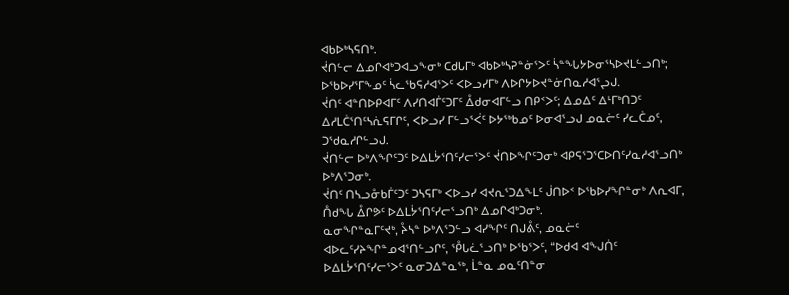ᐊᑲᐅᒃᓴᕋᑎᒃ.
ᔫᑎᓪᓕ ᐃᓄᒋᐊᒃᑐᐊᓗᖕᓂᒃ ᑕᑯᒐᒥᒃ ᐊᑲᐅᒃᓴᕈᓐᓃᕐᐳᑦ ᓵᓐᖓᔭᐅᓂᕐᓴᐅᔪᒪᓪᓗᑎᒃ; ᐅᖃᐅᓯᕐᒥᖕᓄᑦ ᓵᓚᖃᕋᓱᐊᕐᐳᑦ ᐸᐅᓗᓯᒥᒃ ᐱᐅᒋᔭᐅᔪᓐᓃᑎᓇᓱᐊᕐᖢᒍ.
ᔫᑎᑦ ᐊᓐᑎᐅᑭᐊᒥᑦ ᐱᓯᑎᐊᒦᑦᑐᒥᑦ ᐂᑯᓂᐊᒥᓪᓗ ᑎᑭᑉᐳᑦ; ᐃᓄᐃᑦ ᐃᒻᒥᒃᑎᑐᑦ ᐃᓱᒪᑖᕐᑎᑦᓴᕇᕋᒥᒋᑦ, ᐸᐅᓗᓯ ᒥᓪᓗᕐᐹᑦ ᐅᔭᖅᑲᓄᑦ ᐅᓂᐊᕐᓗᒍ ᓄᓇᓖᑦ ᓯᓚᑖᓄᑦ, ᑐᖁᓇᓱᒋᓪᓗᒍ.
ᔫᑎᓪᓕ ᐅᒃᐱᖏᑦᑐᑦ ᐅᐃᒪᔮᕐᑎᑦᓯᓕᕐᐳᑦ ᔫᑎᐅᖏᑦᑐᓂᒃ ᐊᑭᕋᕐᑐᕐᑕᐅᑎᑦᓯᓇᓱᐊᕐᓗᑎᒃ ᐅᒃᐱᕐᑐᓂᒃ.
ᔫᑎᑦ ᑎᓴᓗᓁᑲᒦᑦᑐᑦ ᑐᓴᕋᒥᒃ ᐸᐅᓗᓯ ᐊᔪᕆᕐᑐᐃᖕᒪᑦ ᒎᑎᐅᑉ ᐅᖃᐅᓯᖏᓐᓂᒃ ᐱᕆᐊᒥ, ᑍᑯᖓ ᐂᒋᕗᑦ ᐅᐃᒪᔮᕐᑎᑦᓯᓕᕐᓗᑎᒃ ᐃᓄᒋᐊᒃᑐᓂᒃ.
ᓇᓂᖏᓐᓇᒥᑦᔪᒃ, ᔧᓴᓐ ᐅᒃᐱᕐᑐᓪᓗ ᐊᓯᖏᑦ ᑎᒍᕔᑦ, ᓄᓇᓖᑦ ᐊᐅᓚᑦᓯᔨᖏᓐᓄᐊᕐᑎᓪᓗᒋᑦ, ᕾᒐᓛᕐᓗᑎᒃ ᐅᖃᕐᐳᑦ, “ᐅᑯᐊ ᐊᖑᑏᑦ ᐅᐃᒪᔮᕐᑎᑦᓯᓕᕐᐳᑦ ᓇᓂᑐᐃᓐᓇᖅ, ᒫᓐᓇ ᓄᓇᑦᑎᓐᓂ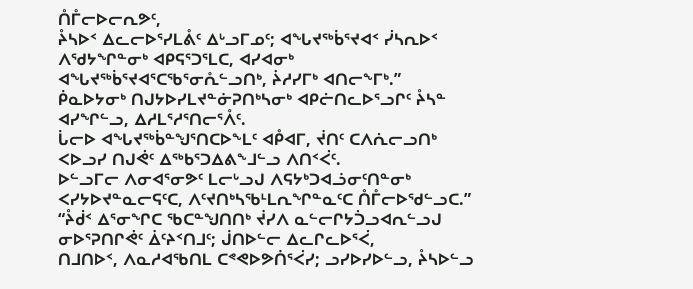ᑍᒤᓕᐅᓕᕆᕗᑦ,
ᔧᓴᐅᑉ ᐃᓚᓕᐅᕐᓯᒪᕔᑦ ᐃᒡᓗᒥᓄᑦ; ᐊᖓᔪᖅᑳᕐᔪᐊᑉ ᓰᓴᕆᐅᑉ ᐱᖁᔭᖏᓐᓂᒃ ᐊᑭᕋᕐᑐᕐᒪᑕ, ᐊᓯᐊᓂᒃ ᐊᖓᔪᖅᑳᕐᔪᐊᕐᑕᖃᕐᓂᕅᓪᓗᑎᒃ, ᔩᓱᓯᒥᒃ ᐊᑎᓕᖕᒥᒃ.”
ᑮᓇᐅᔭᓂᒃ ᑎᒍᔭᐅᓯᒪᔪᓐᓃᕈᑎᒃᓴᓂᒃ ᐊᑭᓖᑎᓚᐅᕐᓗᒋᑦ ᔧᓴᓐ ᐊᓯᖏᓪᓗ, ᐃᓱᒪᕐᓱᕐᑎᓕᕐᐰᑦ.
ᒑᓕᐅ ᐊᖓᔪᖅᑳᓐᖑᕐᑎᑕᐅᖕᒪᑦ ᐊᑬᐊᒥ, ᔫᑎᑦ ᑕᐱᕇᓕᓗᑎᒃ ᐸᐅᓗᓯ ᑎᒍᕚᑦ ᐃᖅᑲᕐᑐᐃᕕᖕᒧᓪᓗ ᐱᑎᑉᐹᑦ.
ᐅᓪᓗᒥᓕ ᐱᓂᐊᕐᓂᕗᑦ ᒪᓕᒡᓗᒍ ᐱᕋᔭᒃᑐᐊᓘᓂᑦᑎᓐᓂᒃ ᐸᓯᔭᐅᔪᓐᓇᓕᕋᑦᑕ, ᐱᑦᔪᑎᒃᓴᖃᒻᒪᕆᖏᓐᓇᑦᑕ ᑍᒤᓕᐅᖁᓪᓗᑕ.”
“ᔧᑰᑉ ᐃᕐᓂᖏᑕ ᖃᑕᓐᖑᑎᑎᒃ ᔫᓯᐱ ᓇᓪᓕᒋᔭᑑᓗᐊᕆᓪᓗᒍ ᓂᐅᕐᕈᑎᒋᕚᑦ ᐄᑦᔨᑉᑎᒧᑦ; ᒎᑎᐅᓪᓕ ᐃᓚᒋᓚᐅᕐᐹ,
ᑎᒧᑎᐅᑉ, ᐱᓇᓱᐊᖃᑎᒪ ᑕᕝᕙᐅᕗᑏᕐᐹᓯ; ᓗᓯᐅᓯᐅᓪᓗ, ᔧᓴᐅᓪᓗ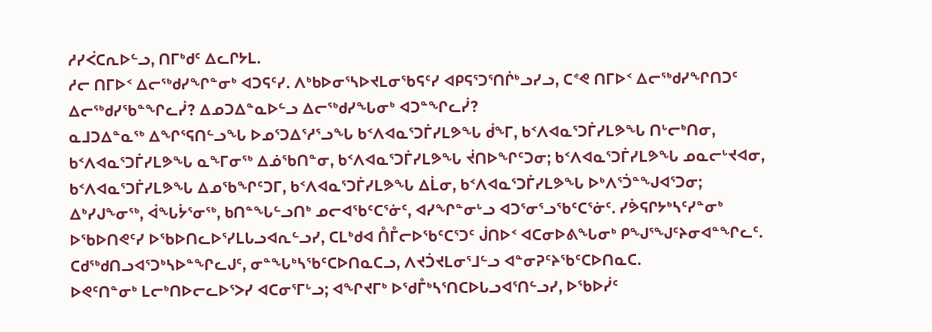ᓱᓯᐹᑕᕆᐅᓪᓗ, ᑎᒥᒃᑯᑦ ᐃᓚᒋᔭᒪ.
ᓱᓕ ᑎᒥᐅᑉ ᐃᓕᖅᑯᓯᖏᓐᓂᒃ ᐊᑐᕋᑦᓯ. ᐱᒃᑲᐅᓂᕐᓴᐅᔪᒪᓂᖃᕋᑦᓯ ᐊᑭᕋᕐᑐᕐᑎᒌᒃᓗᓯᓗ, ᑕᕝᕙ ᑎᒥᐅᑉ ᐃᓕᖅᑯᓯᖏᑎᑐᑦ ᐃᓕᖅᑯᓯᖃᓐᖏᓚᓰ? ᐃᓄᑐᐃᓐᓇᐅᓪᓗ ᐃᓕᖅᑯᓯᖓᓂᒃ ᐊᑐᓐᖏᓚᓰ?
ᓇᒧᑐᐃᓐᓇᖅ ᐃᖏᕐᕋᑎᓪᓗᖓ ᐅᓄᕐᑐᐃᕐᓱᕐᓗᖓ ᑲᑉᐱᐊᓇᕐᑐᒦᓯᒪᕗᖓ ᑰᖕᒥ, ᑲᑉᐱᐊᓇᕐᑐᒦᓯᒪᕗᖓ ᑎᒡᓕᒃᑎᓂ, ᑲᑉᐱᐊᓇᕐᑐᒦᓯᒪᕗᖓ ᓇᖕᒥᓂᖅ ᐃᓅᖃᑎᓐᓂ, ᑲᑉᐱᐊᓇᕐᑐᒦᓯᒪᕗᖓ ᔫᑎᐅᖏᑦᑐᓂ; ᑲᑉᐱᐊᓇᕐᑐᒦᓯᒪᕗᖓ ᓄᓇᓕᒡᔪᐊᓂ, ᑲᑉᐱᐊᓇᕐᑐᒦᓯᒪᕗᖓ ᐃᓄᖃᖏᑦᑐᒥ, ᑲᑉᐱᐊᓇᕐᑐᒦᓯᒪᕗᖓ ᐃᒫᓂ, ᑲᑉᐱᐊᓇᕐᑐᒦᓯᒪᕗᖓ ᐅᒃᐱᕐᑑᓐᖑᐊᕐᑐᓂ;
ᐃᒃᓯᒍᖕᓂᖅ, ᐋᖓᔮᕐᓂᖅ, ᑲᑎᓐᖓᓪᓗᑎᒃ ᓄᓕᐊᖃᑦᑕᕐᓃᑦ, ᐊᓯᖏᓐᓂᒡᓗ ᐊᑐᕐᓂᕐᓗᖃᑦᑕᕐᓃᑦ. ᓯᕘᕋᒋᔭᒃᓴᑦᓯᓐᓂᒃ ᐅᖃᐅᑎᕙᑦᓯ ᐅᖃᐅᑎᓚᐅᕐᓯᒪᒐᓗᐊᕆᓪᓗᓯ, ᑕᒪᒃᑯᐊ ᑍᒤᓕᐅᖃᑦᑕᕐᑐᑦ ᒎᑎᐅᑉ ᐊᑕᓂᐅᕕᖓᓂᒃ ᑭᖑᕐᖑᑦᔨᓂᐊᓐᖏᓚᑦ.
ᑕᑯᖅᑯᑎᓗᐊᕐᑐᒃᓴᐅᓐᖏᓚᒍᑦ, ᓂᓐᖓᒃᓴᖃᑦᑕᐅᑎᓇᑕᓗ, ᐱᔪᑑᔪᒪᓂᕐᒧᓪᓗ ᐊᓐᓂᕈᑦᔨᖃᑦᑕᐅᑎᓇᑕ.
ᐅᕙᑦᑎᓐᓂᒃ ᒪᓕᒃᑎᐅᓕᓚᐅᕐᐳᓯ ᐊᑕᓂᕐᒥᒡᓗ; ᐊᖏᔪᒥᒃ ᐅᖁᒤᒃᓴᕐᑎᑕᐅᒐᓗᐊᕐᑎᓪᓗᓯ, ᐅᖃᐅᓰᑦ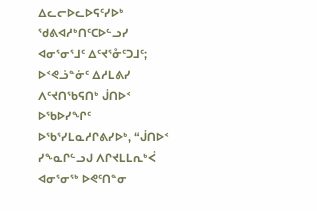ᐃᓚᓕᐅᓚᐅᕋᑦᓯᐅᒃ ᖁᕕᐊᓱᒃᑎᑦᑕᐅᓪᓗᓯ ᐊᓂᕐᓂᕐᒧᑦ ᐃᑦᔪᕐᓁᑦᑐᒧᑦ;
ᐅᑉᕙᓘᓐᓃᑦ ᐃᓱᒪᕕᓯ ᐱᑦᔪᑎᖃᕋᑎᒃ ᒎᑎᐅᑉ ᐅᖃᐅᓯᖏᑦ ᐅᖃᕐᓯᒪᓇᓱᒋᕕᓯᐅᒃ, “ᒎᑎᐅᑉ ᓯᖕᓇᒋᓪᓗᒍ ᐱᒋᔪᒪᒪᕆᒃᐹ ᐊᓂᕐᓂᖅ ᐅᕙᑦᑎᓐᓂ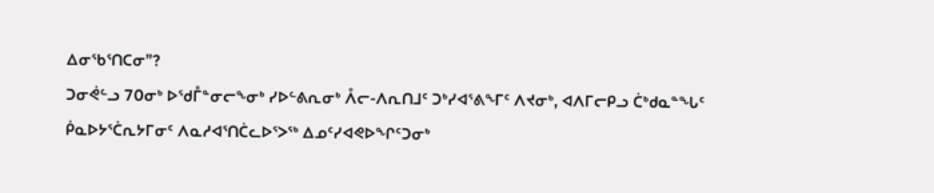ᐃᓂᖃᕐᑎᑕᓂ”?
ᑐᓂᕚᓪᓗ 70ᓂᒃ ᐅᖁᒤᓐᓂᓕᖕᓂᒃ ᓯᐅᓪᕕᕆᓂᒃ ᐰᓕ-ᐱᕆᑎᒧᑦ ᑐᒃᓯᐊᕐᕕᖕᒥᑦ ᐱᔪᓂᒃ, ᐊᐱᒥᓕᑭᓗ ᑖᒃᑯᓇᓐᖓᑦ ᑮᓇᐅᔭᕐᑖᕆᔭᒥᓂᑦ ᐱᓇᓱᐊᕐᑎᑖᓚᐅᕐᐳᖅ ᐃᓄᑦᓯᐊᕙᐅᖏᑦᑐᓂᒃ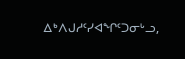ᐃᒃᐱᒍᓱᑦᓯᐊᖏᑦᑐᓂᒡᓗ,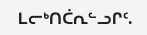ᒪᓕᒃᑎᑖᕆᓪᓗᒋᑦ.